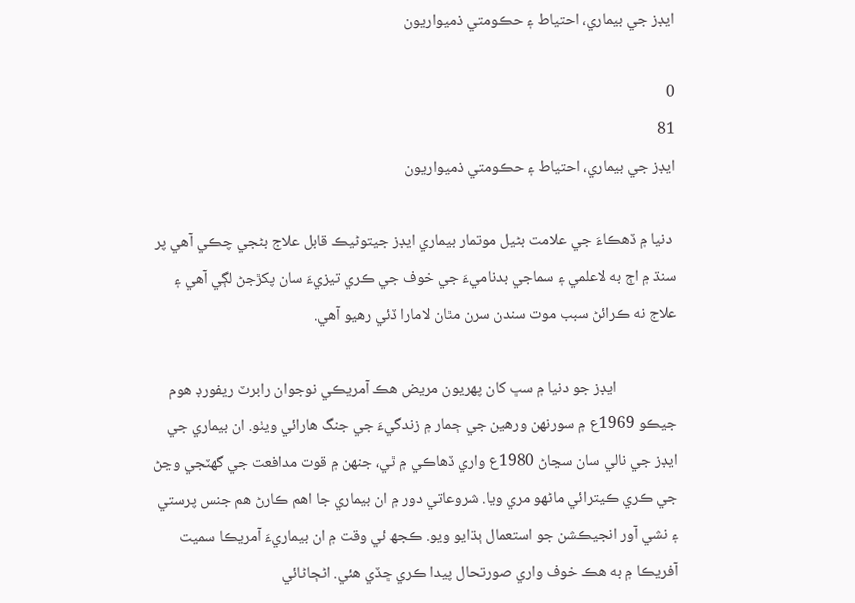ايڊز جي بيماري، احتياط ۽ حڪومتي ذميواريون

0
81
ايڊز جي بيماري، احتياط ۽ حڪومتي ذميواريون

 دنيا ۾ ڏھڪاءَ جي علامت بڻيل موتمار بيماري ايڊز جيتوڻيڪ قابل علاج بڻجي چڪي آھي پر سنڌ ۾ اڄ به لاعلمي ۽ سماجي بدناميءَ جي خوف جي ڪري تيزيءَ سان پکڙجڻ لڳي آھي ۽ علاج نه ڪرائڻ سبب موت سندن سرن مٿان لامارا ڏئي رھيو آھي.

                 ايڊز جو دنيا ۾ سڀ کان پھريون مريض ھڪ آمريڪي نوجوان رابرٽ ريفورڊ ھوم جيڪو 1969ع ۾ سورنھن ورھين جي ڄمار ۾ زندگيءَ جي جنگ ھارائي ويٺو. ان بيماري جي ايڊز جي نالي سان سڃاڻ 1980ع واري ڏھاڪي ۾ ٿي، جنھن ۾ قوت مدافعت جي گھٽجي وڃڻ جي ڪري ڪيترائي ماڻھو مري ويا. شروعاتي دور ۾ ان بيماري جا اھم ڪارڻ ھم جنس پرستي ۽ نشي آور انجيڪشن جو استعمال ٻڌايو ويو. ڪجھ ئي وقت ۾ ان بيماريءَ آمريڪا سميت آفريڪا ۾ به ھڪ خوف واري صورتحال پيدا ڪري ڇڏي ھئي. اڻڄاڻائي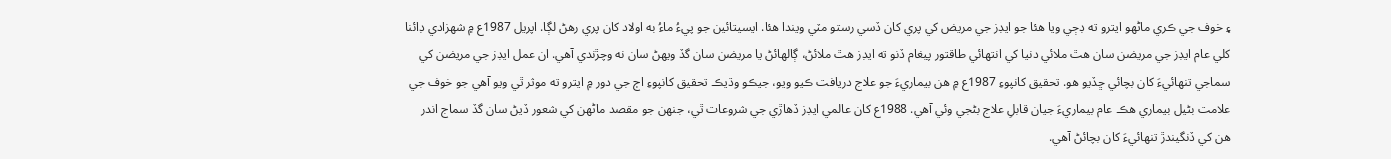۽ خوف جي ڪري ماڻھو ايترو ته ڊڄي ويا ھئا جو ايڊز جي مريض کي پري کان ڏسي رستو مٽي ويندا ھئا. ايسيتائين جو پيءُ ماءُ به اولاد کان پري رھڻ لڳا. اپريل 1987ع ۾ شھزادي ڊائنا کلي عام ايڊز جي مريضن سان ھٿ ملائي دنيا کي انتھائي طاقتور پيغام ڏنو ته ايڊز ھٿ ملائڻ، ڳالھائڻ يا مريضن سان گڏ ويھڻ سان نه وچڙندي آھي. ان عمل ايڊز جي مريضن کي سماجي تنھائيءَ کان بچائي ڇڏيو ھو. تحقيق کانپوءِ 1987ع ۾ ھن بيماريءَ جو علاج دريافت ڪيو ويو، جيڪو وڌيڪ تحقيق کانپوءِ اڄ جي دور ۾ ايترو ته موثر ٿي ويو آھي جو خوف جي علامت بڻيل بيماري ھڪ عام بيماريءَ جيان قابلِ علاج بڻجي وئي آھي. 1988ع کان عالمي ايڊز ڏھاڙي جي شروعات ٿي، جنھن جو مقصد ماڻھن کي شعور ڏيڻ سان گڏ سماج اندر ھن کي ڏنگيندڙ تنھائيءَ کان بچائڻ آھي.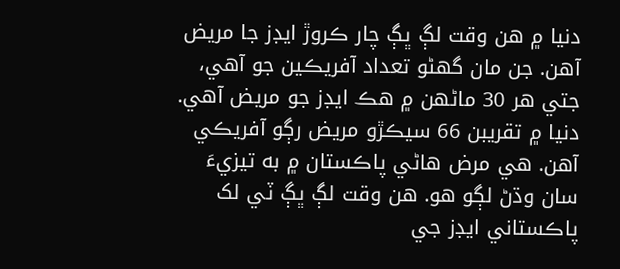دنيا ۾ ھن وقت لڳ ڀڳ چار ڪروڙ ايڊز جا مريض آھن. جن مان گھڻو تعداد آفريڪين جو آھي، جتي ھر 30 ماڻھن ۾ ھڪ ايڊز جو مريض آھي. دنيا ۾ تقريبن 66 سيڪڙو مريض رڳو آفريڪي آھن. ھي مرض ھاڻي پاڪستان ۾ به تيزيءَ سان وڌڻ لڳو ھو. ھن وقت لڳ ڀڳ ٽي لک پاڪستاني ايڊز جي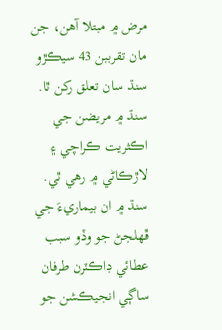مرض ۾ مبتلا آھن، جن مان تقرببن 43 سيڪڙو سنڌ سان تعلق رکن ٿا. سنڌ ۾ مريضن جي اڪثريت ڪراچي ۽ لاڙڪاڻي ۾ رھي ٿي. سنڌ ۾ ان بيماريءَ جي ڦھلجڻ جو وڏو سبب عطائي ڊاڪٽرن طرفان ساڳي انجيڪشن جو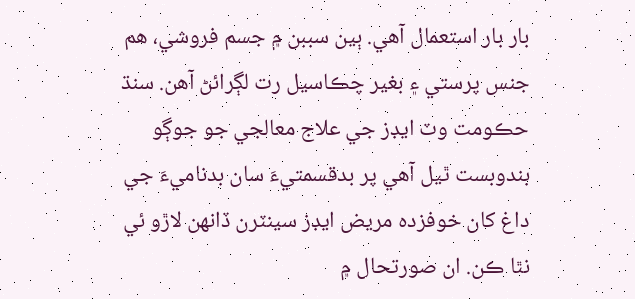بار بار استعمال آھي. ٻين سببن ۾ جسم فروشي، ھم جنس پرستي ۽ بغير چڪاسيل رت لڳرائڻ آھن. سنڌ حڪومت وٽ ايڊز جي علاج معالجي جو جوڳو بندوبست ٿيل آھي پر بدقسمتيءَ سان بدناميءَ جي داغ کان خوفزده مريض ايڊز سينٽرن ڏانھن لاڙو ئي نٿا ڪن. ان صورتحال ۾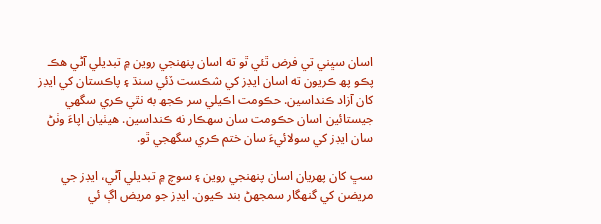اسان سڀني تي فرض ٿئي ٿو ته اسان پنھنجي روين ۾ تبديلي آڻي ھڪ پڪو پھ ڪريون ته اسان ايڊز کي شڪست ڏئي سنڌ ۽ پاڪستان کي ايڊز کان آزاد ڪنداسين. حڪومت اڪيلي سر ڪجھ به نٿي ڪري سگھي جيستائين اسان حڪومت سان سھڪار نه ڪنداسين. ھيٺيان اپاءَ وٺڻ سان ايڊز کي سولائيءَ سان ختم ڪري سگهجي ٿو.

سڀ کان پھريان اسان پنھنجي روين ۽ سوچ ۾ تبديلي آڻي، ايڊز جي مريضن کي گنھگار سمجھڻ بند ڪيون. ايڊز جو مريض اڳ ئي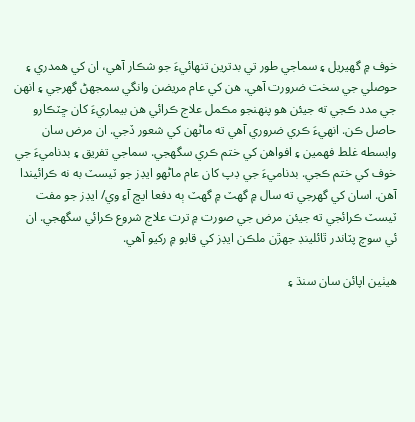خوف ۾ گهيريل ۽ سماجي طور تي بدترين تنھائيءَ جو شڪار آھي، ان کي ھمدري ۽ حوصلي جي سخت ضرورت آھي. ھن کي عام مريضن وانگي سمجھڻ گهرجي ۽ انھن جي مدد ڪجي ته جيئن ھو پنھنجو مڪمل علاج ڪرائي ھن بيماريءَ کان ڇٽڪارو حاصل ڪن. انھيءَ ڪري ضروري آھي ته ماڻھن کي شعور ڏجي. ان مرض سان وابسطه غلط فھمين ۽ افواھن کي ختم ڪري سگھجي. سماجي تفريق ۽ بدناميءَ جي خوف کي ختم ڪجي. بدناميءَ جي ڊپ کان عام ماڻھو ايڊز جو ٽيسٽ به نه ڪرائيندا آھن. اسان کي گهرجي ته سال ۾ گهٽ ۾ گهٽ ٻه دفعا ايڇ آءِ وي/ ايڊز جو مفت ٽيسٽ ڪرائجي ته جيئن مرض جي صورت ۾ ترت علاج شروع ڪرائي سگهجي. ان ئي سوچ پٽاندر ٿائلينڊ جھڙن ملڪن ايڊز کي قابو ۾ رکيو آھي.

ھيٺين اپائن سان سنڌ ۽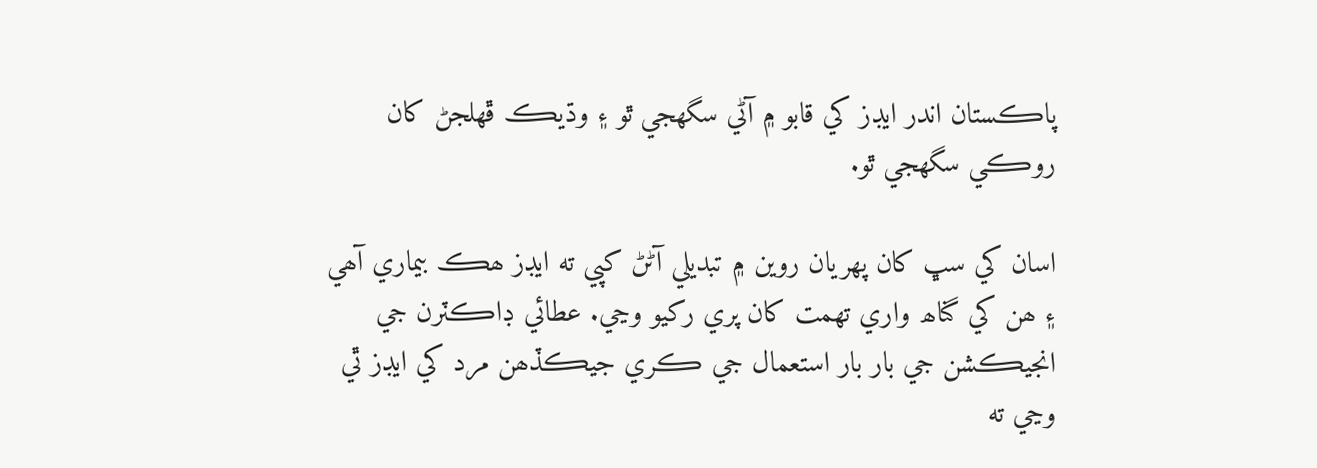پاڪستان اندر ايڊز کي قابو ۾ آڻي سگهجي ٿو ۽ وڌيڪ ڦھلجڻ کان روڪي سگهجي ٿو.

اسان کي سڀ کان پھريان روين ۾ تبديلي آڻڻ کپي ته ايڊز ھڪ بيماري آھي ۽ ھن کي گناھ واري تھمت کان پري رکيو وڃي. عطائي ڊاڪٽرن جي انجيڪشن جي بار بار استعمال جي ڪري جيڪڏھن مرد کي ايڊز ٿي وڃي ته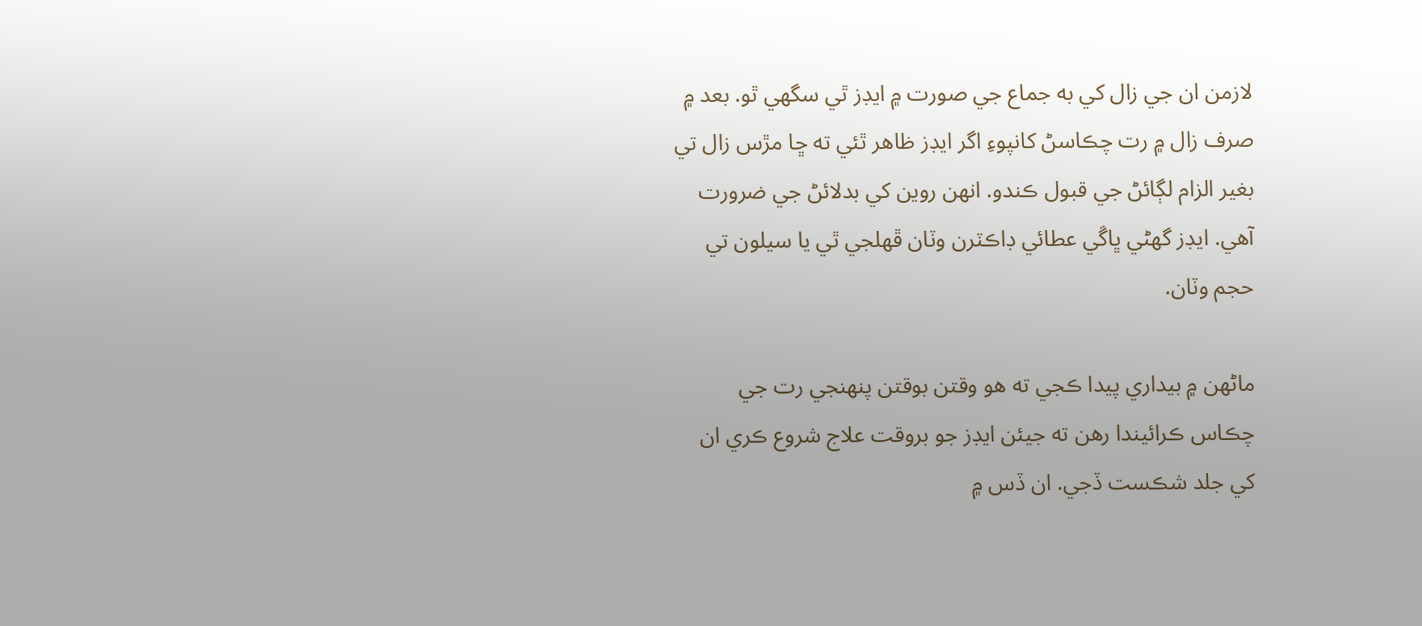لازمن ان جي زال کي به جماع جي صورت ۾ ايڊز ٿي سگهي ٿو. بعد ۾ صرف زال ۾ رت چڪاسڻ کانپوءِ اگر ايڊز ظاھر ٿئي ته ڇا مڙس زال تي بغير الزام لڳائڻ جي قبول ڪندو. انھن روين کي بدلائڻ جي ضرورت آھي. ايڊز گھڻي ڀاڱي عطائي ڊاڪٽرن وٽان ڦهلجي ٿي يا سيلون تي حجم وٽان.

ماڻھن ۾ بيداري پيدا ڪجي ته ھو وقتن بوقتن پنھنجي رت جي چڪاس ڪرائيندا رھن ته جيئن ايڊز جو بروقت علاج شروع ڪري ان کي جلد شڪست ڏجي. ان ڏس ۾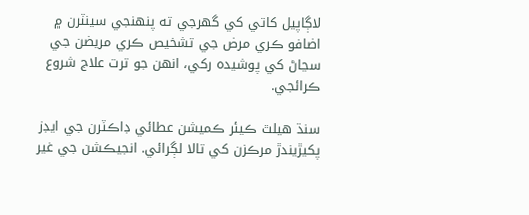لاڳاپيل کاتي کي گهرجي ته پنهنجي سينٽرن ۾ اضافو ڪري مرض جي تشخيص ڪري مريضن جي سڃاڻ کي پوشيده رکي، انھن جو ترت علاج شروع ڪرائجي.

سنڌ ھيلٿ ڪيئر ڪميشن عطائي ڊاڪٽرن جي ايڊز پکيڙيندڙ مرڪزن کي تالا لڳرائي. انجيڪشن جي غير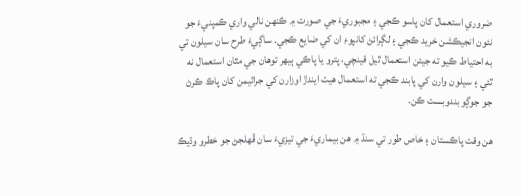ضروري استعمال کان پاسو ڪجي ۽ مجبوريءَ جي صورت ۾ ڪنھن نالي واري ڪمپنيءَ جو نئون انجيڪشن خريد ڪجي ۽ لڳرائڻ کانپوءِ ان کي ضايع ڪجي. ساڳيءَ طرح سان سيلون تي به احتياط ڪيو ته جيئن استعمال ٿيل قينچي، پترو يا پاڪي ٻيھر توھان جي مٿان استعمال نه ٿئي ۽ سيلون وارن کي پابند ڪجي ته استعمال ھيٺ ايندڙ اوزارن کي جراثيمن کان پاڪ ڪرڻ جو جوڳو بندوبست ڪن.

ھن وقت پاڪستان ۽ خاص طور تي سنڌ ۾ ھن بيماريءَ جي تيزيءَ سان ڦھلجڻ جو خطرو وڌيڪ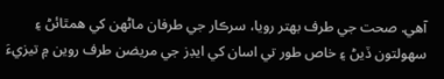آھي. صحت جي طرف بھتر رويا، سرڪار جي طرفان ماڻھن کي ھمٿائڻ ۽ سھولتون ڏيڻ ۽ خاص طور تي اسان کي ايڊز جي مريضن طرف روين ۾ تيزيءَ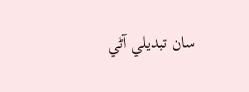سان تبديلي آڻي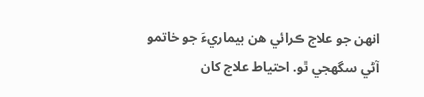انھن جو علاج ڪرائي ھن بيماريءَ جو خاتمو آڻي سگھجي ٿو. احتياط علاج کان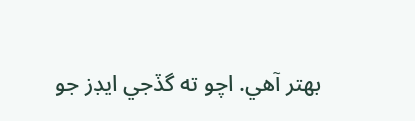بھتر آھي. اچو ته گڏجي ايڊز جو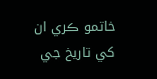خاتمو ڪري ان کي تاريخ جي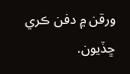ورقن ۾ دفن ڪري ڇڏيون.